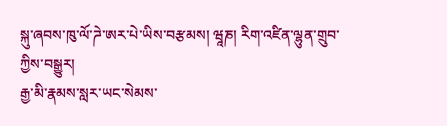སྐུ་ཞབས་ཁུ་ལོ་ཌེ་ཨར་པེ་ཡིས་བརྩམས། ཝཱཎ། རིག་འཛིན་ལྷུན་གྲུབ་ཀྱིས་བསྒྱུར།
རྒྱ་མི་རྣམས་སླར་ཡང་སེམས་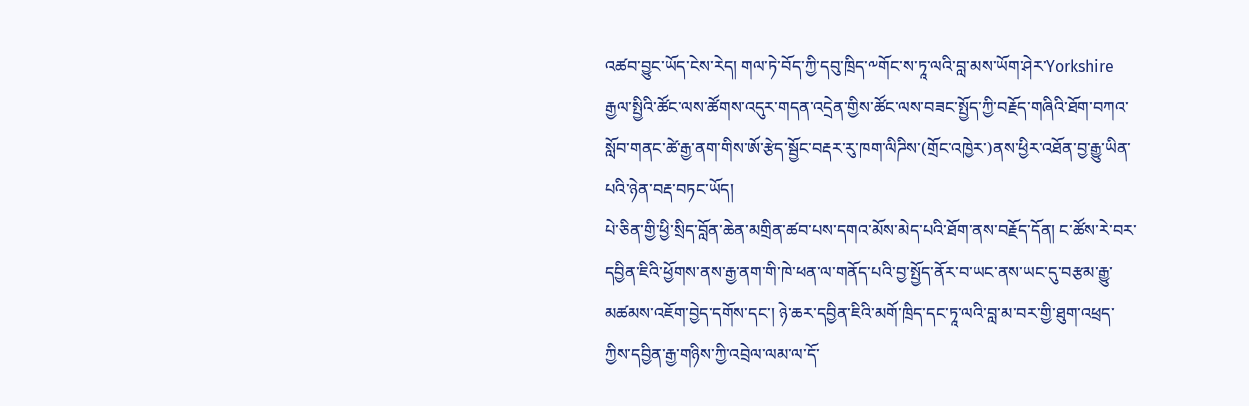འཚབ་བྱུང་ཡོད་ངེས་རེད། གལ་ཏེ་བོད་ཀྱི་དབུ་ཁྲིད་༸གོང་ས་ཏཱ་ལའི་བླ་མས་ཡོག་ཤེར་Yorkshire རྒྱལ་སྤྱིའི་ཚོང་ལས་ཚོགས་འདུར་གདན་འདྲེན་གྱིས་ཚོང་ལས་བཟང་སྤྱོད་ཀྱི་བརྗོད་གཞིའི་ཐོག་བཀའ་སློབ་གནང་ཚེ་རྒྱ་ནག་གིས་ཨོ་རྩེད་སྦྱོང་བརྡར་རུ་ཁག་ལིཌིས་(གྲོང་འཁྱེར་)ནས་ཕྱིར་འཐོན་བྱ་རྒྱུ་ཡིན་པའི་ཉེན་བརྡ་བཏང་ཡོད།
པེ་ཅིན་གྱི་ཕྱི་སྲིད་བློན་ཆེན་མགྲིན་ཚབ་པས་དགའ་མོས་མེད་པའི་ཐོག་ནས་བརྗོད་དོན། ང་ཚོས་རེ་བར་དབྱིན་ཇིའི་ཕྱོགས་ནས་རྒྱ་ནག་གི་ཁེ་ཕན་ལ་གནོད་པའི་བྱ་སྤྱོད་ནོར་བ་ཡང་ནས་ཡང་དུ་བརྩམ་རྒྱུ་མཚམས་འཇོག་བྱེད་དགོས་དང་། ཉེ་ཆར་དབྱིན་ཇིའི་མགོ་ཁྲིད་དང་ཏཱ་ལའི་བླ་མ་བར་གྱི་ཐུག་འཕྲད་ཀྱིས་དབྱིན་རྒྱ་གཉིས་ཀྱི་འབྲེལ་ལམ་ལ་དོ་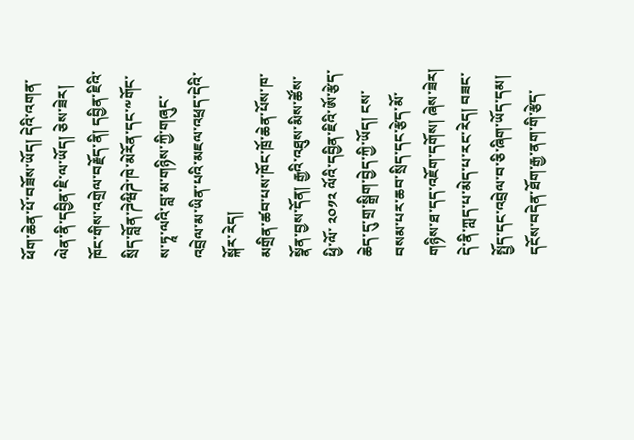ཕོག་ཆེན་པོ་བཟོས་ཡོད། དེའི་འགན་ལེན་ནི་དབྱིན་ཇི་ལ་ཡོད། ཅེས་ཟེར། ཁོང་གིས་འགྲེལ་བརྗོད་ནི། དབྱིན་ཇིའི་སྲིད་བློན་ཌེཝིཌེ་ཁེ་མེརོན་དང་༸གོང་ས་ཏཱ་ལའི་བླ་མ་གཉིས་ཀྱི་གཞུང་འབྲེལ་མ་ཡིན་པའི་མཇལ་འཕྲད་དེའི་སྐོར་རེད།
མགྲིན་ཚབ་པས་ཁོང་ཁྲོ་ཆེན་པོས་ཁ་སྣོན་བྱས་དོན། རྒྱའི་འཐུས་མིས་ཚོས་ཕྱི་ལོ་ ༢༠༡༢ ལོའི་དབྱིན་ཇིའི་ཨོ་རྩེད་ཆེད་དུ་གྲ་སྒྲིག་བྱེད་ཀྱི་ཡོད། ངས་བསམ་པར་ཆབ་སྲིད་དང་རྩེད་མོ་གཉིས་ཐ་དད་འཇོག་དགོས། ཞེས་ཟེར། དེ་ནི་ཀླད་པ་མེད་པ་རང་རེད། བཟང་སྤྱོད་དང་འབྲེལ་བ་ཅི་ཞིག་ཡོད་དམ། དངོས་བདེན་ཐོག་རྒྱ་ནག་གི་རྩེད་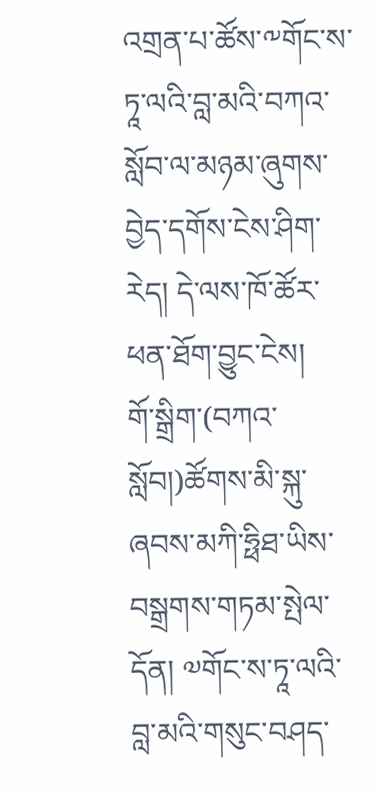འགྲན་པ་ཚོས་༸གོང་ས་ཏཱ་ལའི་བླ་མའི་བཀའ་སློབ་ལ་མཉམ་ཞུགས་བྱེད་དགོས་ངེས་ཤིག་རེད། དེ་ལས་ཁོ་ཚོར་ཕན་ཐོག་བྱུང་ངེས།
གོ་སྒྲིག་(བཀའ་སློབ།)ཚོགས་མི་སྐུ་ཞབས་མཀི་ཧྥིཐ་ཡིས་བསྒྲགས་གཏམ་སྤེལ་དོན། ༧གོང་ས་ཏཱ་ལའི་བླ་མའི་གསུང་བཤད་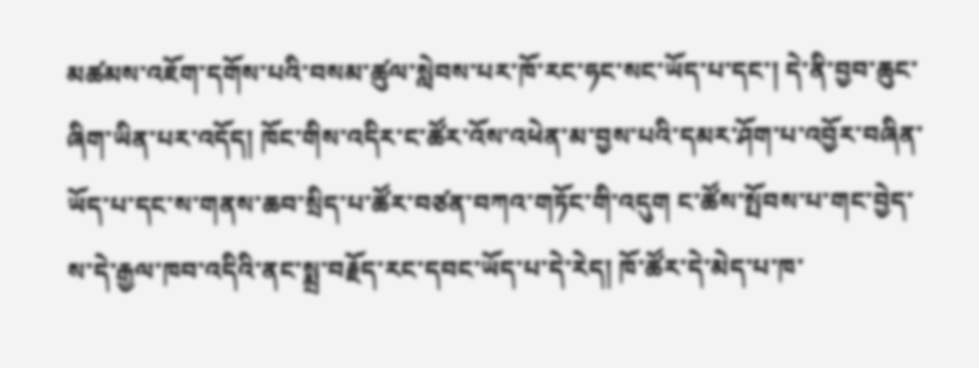མཚམས་འཇོག་དགོས་པའི་བསམ་ཚུལ་སླེབས་པར་ཁོ་རང་ཧང་སང་ཡོད་པ་དང་། དེ་ནི་བྱབ་ཆུང་ཞིག་ཡིན་པར་འདོད། ཁོང་གིས་འདིར་ང་ཚོར་འོས་འཕེན་མ་བྱས་པའི་དམར་ཤོག་པ་འབྱོར་བཞིན་ཡོད་པ་དང་ས་གནས་ཆབ་སྲིད་པ་ཚོར་བཙན་བཀའ་གཏོང་གི་འདུག ང་ཚོས་སྤོབས་པ་གང་བྱེད་ས་དེ་རྒྱལ་ཁབ་འདིའི་ནང་སྨྲ་བརྗོད་རང་དབང་ཡོད་པ་དེ་རེད། ཁོ་ཚོར་དེ་མེད་པ་ཁ་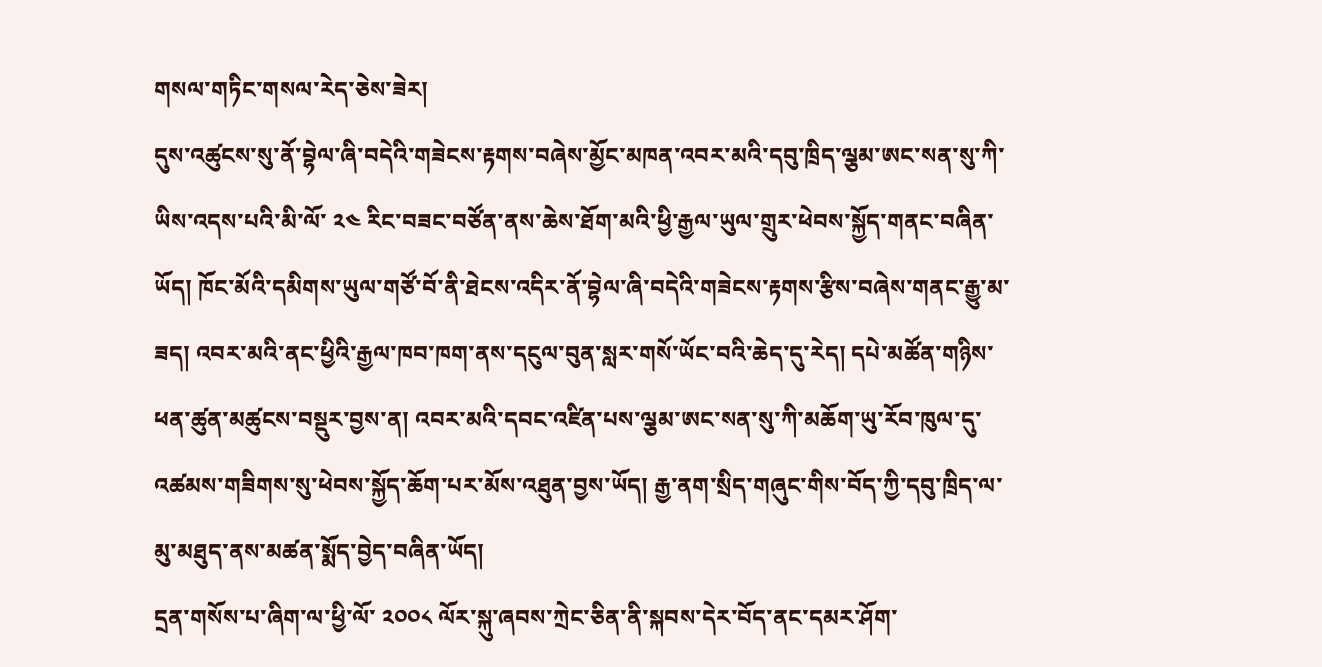གསལ་གཏིང་གསལ་རེད་ཅེས་ཟེར།
དུས་འཚུངས་སུ་ནོ་བྷེལ་ཞི་བདེའི་གཟེངས་རྟགས་བཞེས་མྱོང་མཁན་འབར་མའི་དབུ་ཁྲིད་ལྕམ་ཨང་སན་སུ་ཀི་ཡིས་འདས་པའི་མི་ལོ་ ༢༤ རིང་བཟང་བཙོན་ནས་ཆེས་ཐོག་མའི་ཕྱི་རྒྱལ་ཡུལ་གྲུར་ཕེབས་སྐྱོད་གནང་བཞིན་ཡོད། ཁོང་མོའི་དམིགས་ཡུལ་གཙོ་བོ་ནི་ཐེངས་འདིར་ནོ་བྷེལ་ཞི་བདེའི་གཟེངས་རྟགས་རྩིས་བཞེས་གནང་རྒྱུ་མ་ཟད། འབར་མའི་ནང་ཕྱིའི་རྒྱལ་ཁབ་ཁག་ནས་དངུལ་བུན་སླར་གསོ་ཡོང་བའི་ཆེད་དུ་རེད། དཔེ་མཚོན་གཉིས་ཕན་ཚུན་མཚུངས་བསྡུར་བྱས་ན། འབར་མའི་དབང་འཛིན་པས་ལྕམ་ཨང་སན་སུ་ཀི་མཆོག་ཡུ་རོབ་ཁུལ་དུ་འཚམས་གཟིགས་སུ་ཕེབས་སྐྱོད་ཆོག་པར་མོས་འཐུན་བྱས་ཡོད། རྒྱ་ནག་སྲིད་གཞུང་གིས་བོད་ཀྱི་དབུ་ཁྲིད་ལ་མུ་མཐུད་ནས་མཚན་སྨོད་བྱེད་བཞིན་ཡོད།
དྲན་གསོས་པ་ཞིག་ལ་ཕྱི་ལོ་ ༢༠༠༨ ལོར་སྐུ་ཞབས་ཀྲེང་ཅིན་ནི་སྐབས་དེར་བོད་ནང་དམར་ཤོག་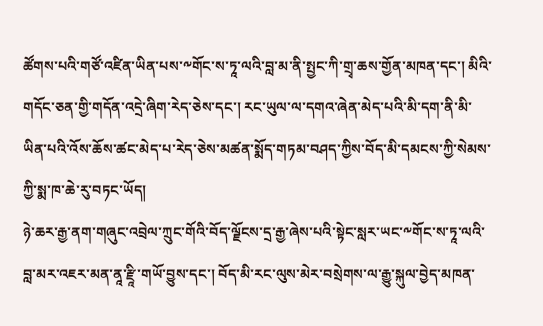ཚོགས་པའི་གཙོ་འཛིན་ཡིན་པས་༸གོང་ས་ཏཱ་ལའི་བླ་མ་ནི་སྤྱང་ཀི་གྲྭ་ཆས་གྱོན་མཁན་དང་། མིའི་གདོང་ཅན་གྱི་གདོན་འདྲེ་ཞིག་རེད་ཅེས་དང་། རང་ཡུལ་ལ་དགའ་ཞེན་མེད་པའི་མི་དག་ནི་མི་ཡིན་པའི་འོས་ཆོས་ཚང་མེད་པ་རེད་ཅེས་མཚན་སྨོད་གཏམ་བཤད་ཀྱིས་བོད་མི་དམངས་ཀྱི་སེམས་ཀྱི་སྨ་ཁ་ཆེ་རུ་བཏང་ཡོད།
ཉེ་ཆར་རྒྱ་ནག་གཞུང་འབྲེལ་ཀྲུང་གོའི་བོད་ལྗོངས་དྲ་རྒྱ་ཞེས་པའི་སྟེང་སླར་ཡང་༸གོང་ས་ཏཱ་ལའི་བླ་མར་འཇར་མན་ནཱ་རྫཱི་གཡོ་བྱུས་དང་། བོད་མི་རང་ལུས་མེར་བསྲེགས་ལ་རྒྱུ་སྐུལ་བྱེད་མཁན་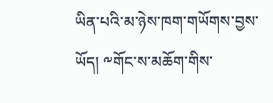ཡིན་པའི་མ་ཉེས་ཁག་གཡོགས་བྱས་ཡོད། ༸གོང་ས་མཆོག་གིས་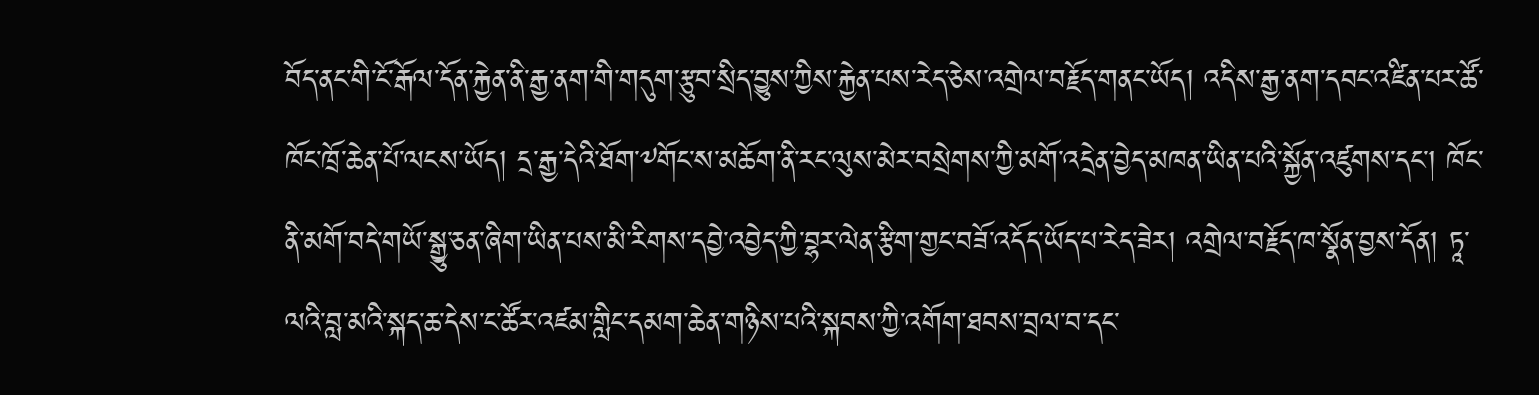བོད་ནང་གི་ངོ་རྒོལ་དོན་རྐྱེན་ནི་རྒྱ་ནག་གི་གདུག་རྩུབ་སྲིད་བྱུས་ཀྱིས་རྐྱེན་པས་རེད་ཅེས་འགྲེལ་བརྗོད་གནང་ཡོད། འདིས་རྒྱ་ནག་དབང་འཛིན་པར་ཚོ་ཁོང་ཁྲོ་ཆེན་པོ་ལངས་ཡོད། དྲ་རྒྱ་དེའི་ཐོག་༸གོང་ས་མཆོག་ནི་རང་ལུས་མེར་བསྲེགས་ཀྱི་མགོ་འདྲེན་བྱེད་མཁན་ཡིན་པའི་སྐྱོན་འཛུགས་དང་། ཁོང་ནི་མགོ་བདེ་གཡོ་སྒྱུ་ཅན་ཞིག་ཡིན་པས་མི་རིགས་དབྱེ་འབྱེད་ཀྱི་བྷར་ལེན་རྩིག་གྱང་བཟོ་འདོད་ཡོད་པ་རེད་ཟེར། འགྲེལ་བརྗོད་ཁ་སྣོན་བྱས་དོན། ཏཱ་ལའི་བླ་མའི་སྐད་ཆ་དེས་ང་ཚོར་འཛམ་གླིང་དམག་ཆེན་གཉིས་པའི་སྐབས་ཀྱི་འགོག་ཐབས་བྲལ་བ་དང་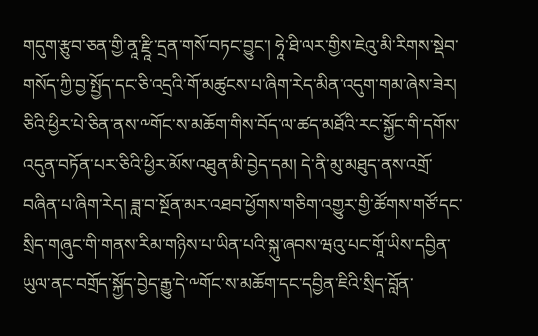གདུག་རྩུབ་ཅན་གྱི་ནཱ་རྫཱི་དྲན་གསོ་བཏང་བྱུང་། ཧཱེ་ཐི་ལར་གྱིས་ཇེའུ་མི་རིགས་སྡེབ་གསོད་ཀྱི་བྱ་སྤྱོད་དང་ཅི་འདྲའི་གོ་མཚུངས་པ་ཞིག་རེད་མིན་འདུག་གམ་ཞེས་ཟེར།
ཅིའི་ཕྱིར་པེ་ཅིན་ནས་༸གོང་ས་མཆོག་གིས་བོད་ལ་ཚད་མཐོའི་རང་སྐྱོང་གི་དགོས་འདུན་བཏོན་པར་ཅིའི་ཕྱིར་མོས་འཐུན་མི་བྱེད་དམ། དེ་ནི་མུ་མཐུད་ནས་འགྲོ་བཞིན་པ་ཞིག་རེད། ཟླ་བ་སྔོན་མར་འཐབ་ཕྱོགས་གཅིག་འགྱུར་གྱི་ཚོགས་གཙོ་དང་སྲིད་གཞུང་གི་གནས་རིམ་གཉིས་པ་ཡིན་པའི་སྐུ་ཞབས་ཝའུ་པང་གཱོ་ཡིས་དབྱིན་ཡུལ་ནང་བགྲོད་སྐྱོད་བྱེད་རྒྱུ་དེ་༸གོང་ས་མཆོག་དང་དབྱིན་ཇིའི་སྲིད་བློན་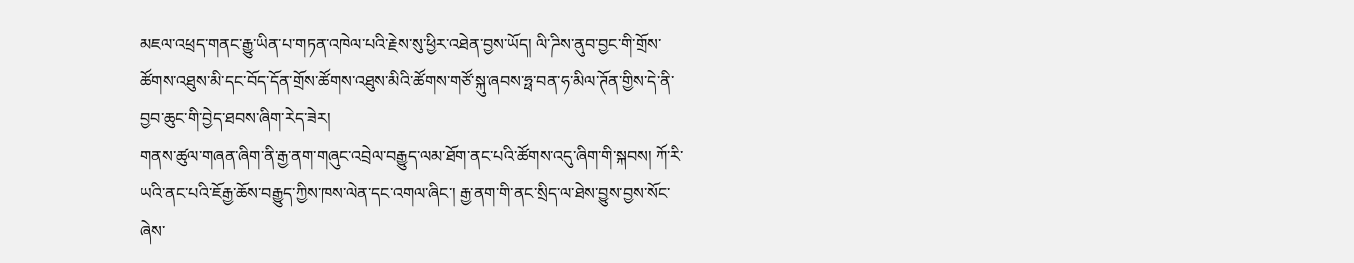མཇལ་འཕྲད་གནང་རྒྱུ་ཡིན་པ་གཏན་འཁེལ་པའི་རྗེས་སུ་ཕྱིར་འཐེན་བྱས་ཡོད། ལི་ཌིས་ནུབ་བྱང་གི་གྲོས་ཚོགས་འཐུས་མི་དང་བོད་དོན་གྲོས་ཚོགས་འཐུས་མིའི་ཚོགས་གཙོ་སྐུ་ཞབས་ཧྥ་བན་ཧ་མིལ་ཊོན་གྱིས་དེ་ནི་བྱབ་ཆུང་གི་བྱེད་ཐབས་ཞིག་རེད་ཟེར།
གནས་ཚུལ་གཞན་ཞིག་ནི་རྒྱ་ནག་གཞུང་འབྲེལ་བརྒྱུད་ལམ་ཐོག་ནང་པའི་ཚོགས་འདུ་ཞིག་གི་སྐབས། ཀོ་རི་ཡའི་ནང་པའི་ཇོརྒྱ་ཆོས་བརྒྱུད་ཀྱིས་ཁས་ལེན་དང་འགལ་ཞིང་། རྒྱ་ནག་གི་ནང་སྲིད་ལ་ཐེས་བྱུས་བྱས་སོང་ཞེས་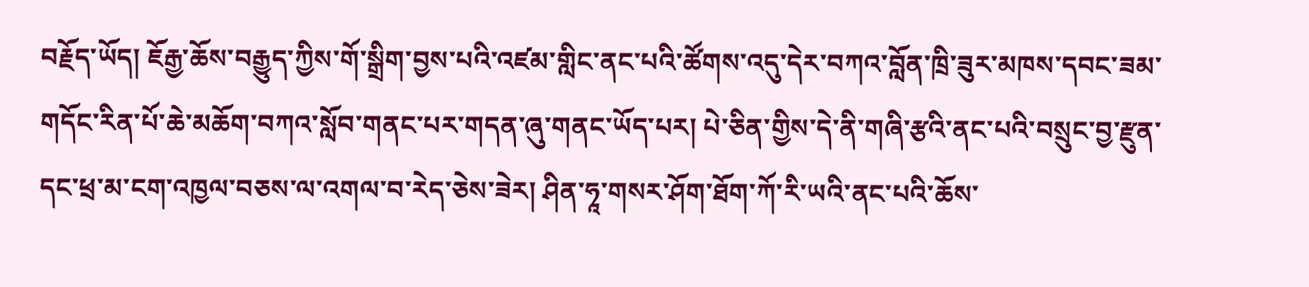བརྗོད་ཡོད། ཇོརྒྱ་ཆོས་བརྒྱུད་ཀྱིས་གོ་སྒྲིག་བྱས་པའི་འཛམ་གླིང་ནང་པའི་ཚོགས་འདུ་དེར་བཀའ་བློན་ཁྲི་ཟུར་མཁས་དབང་ཟམ་གདོང་རིན་པོ་ཆེ་མཆོག་བཀའ་སློབ་གནང་པར་གདན་ཞུ་གནང་ཡོད་པར། པེ་ཅིན་གྱིས་དེ་ནི་གཞི་རྩའི་ནང་པའི་བསྲུང་བྱ་རྫུན་དང་ཕྲ་མ་ངག་འཁྱལ་བཅས་ལ་འགལ་བ་རེད་ཅེས་ཟེར། ཤིན་ཧཱ་གསར་ཤོག་ཐོག་ཀོ་རི་ཡའི་ནང་པའི་ཆོས་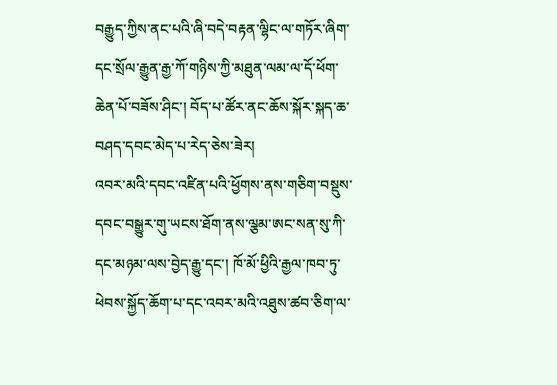བརྒྱུད་ཀྱིས་ནང་པའི་ཞི་བདེ་བརྟན་ལྷིང་ལ་གཏོར་ཞིག་དང་སྲོལ་རྒྱུན་རྒྱ་ཀོ་གཉིས་ཀྱི་མཐུན་ལམ་ལ་དོ་ཕོག་ཆེན་པོ་བཟོས་ཤིང་། བོད་པ་ཚོར་ནང་ཆོས་སྐོར་སྐད་ཆ་བཤད་དབང་མེད་པ་རེད་ཅེས་ཟེར།
འབར་མའི་དབང་འཛིན་པའི་ཕྱོགས་ནས་གཅིག་བསྡུས་དབང་བསྒྱུར་གུ་ཡངས་ཐོག་ནས་ལྕམ་ཨང་སན་སུ་ཀི་དང་མཉམ་ལས་བྱེད་རྒྱུ་དང་། ཁོ་མོ་ཕྱིའི་རྒྱལ་ཁབ་ཏུ་ཕེབས་སྐྱོད་ཆོག་པ་དང་འབར་མའི་འཐུས་ཚབ་ཅིག་ལ་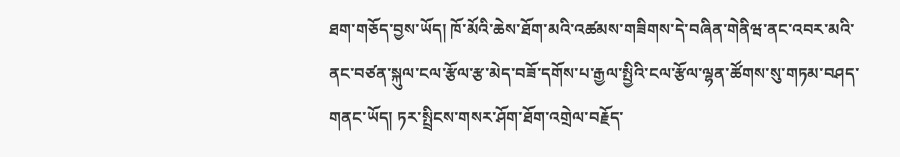ཐག་གཅོད་བྱས་ཡོད། ཁོ་མོའི་ཆེས་ཐོག་མའི་འཚམས་གཟིགས་དེ་བཞིན་གེནིཝ་ནང་འབར་མའི་ནང་བཙན་སྐུལ་ངལ་རྩོལ་རྩ་མེད་བཟོ་དགོས་པ་རྒྱལ་སྤྱིའི་ངལ་རྩོལ་ལྷན་ཚོགས་སུ་གཏམ་བཤད་གནང་ཡོད། ཏར་སྤྲིངས་གསར་ཤོག་ཐོག་འགྲེལ་བརྗོད་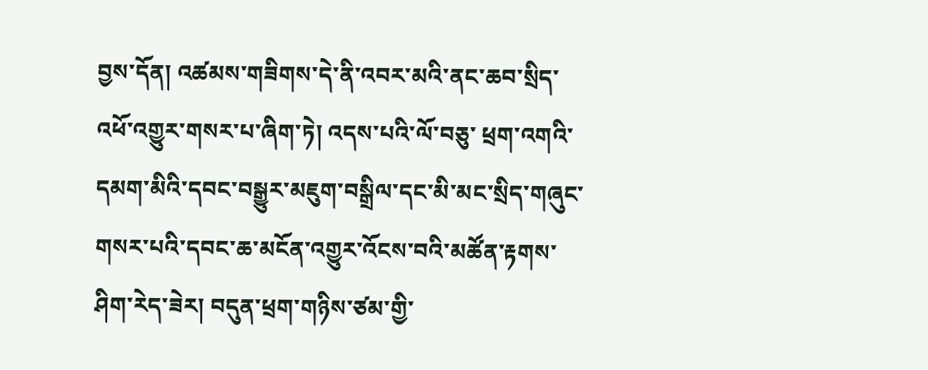བྱས་དོན། འཚམས་གཟིགས་དེ་ནི་འབར་མའི་ནང་ཆབ་སྲིད་འཕོ་འགྱུར་གསར་པ་ཞིག་ཏེ། འདས་པའི་ལོ་བཅུ་ ཕྲག་འགའི་དམག་མིའི་དབང་བསྒྱུར་མཇུག་བསྒྲིལ་དང་མི་མང་སྲིད་གཞུང་གསར་པའི་དབང་ཆ་མངོན་འགྱུར་འོངས་བའི་མཚོན་རྟགས་ཤིག་རེད་ཟེར། བདུན་ཕྲག་གཉིས་ཙམ་གྱི་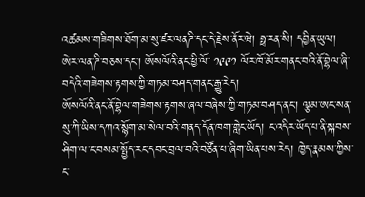འཚམས་གཟིགས་ཐོག་མ་སུ་ཛར་ལནཌི་དང་དེ་རྗེས་ནོར་ཝེ། ཧྥ་རན་སི། དབྱིན་ཡུལ། ཨེར་ལན་ཌི་བཅས་དང་། ཨོསལོའི་ནང་ཕྱི་ལོ་ ༡༩༩༡ ལོར་ཁོ་མོར་གནང་བའི་ནོ་བྷེལ་ཞི་བདེའི་གཟེགས་རྟགས་ཀྱི་གཏམ་བཤད་གནང་རྒྱུ་རེད།
ཨོསལོའི་ནང་ནོ་བྷེལ་གཟེགས་རྟགས་ཞལ་བཞེས་ཀྱི་གཏམ་བཤད་ནང་། ལྕམ་ཨང་སན་སུ་ཀི་ཡིས་དཀའ་སྙོག་མ་སེལ་བའི་གནད་དོན་ཁག་གླེང་ཡོད། ང་འདིར་ཡོད་པ་ནི་སྐབས་ཤིག་ལ་ང་བསམ་སྤྱོད་རང་དབང་བྲལ་བའི་བཙོན་པ་ཞིག་ཡིན་པས་རེད། ཁྱེད་རྣམས་ཀྱིས་ང་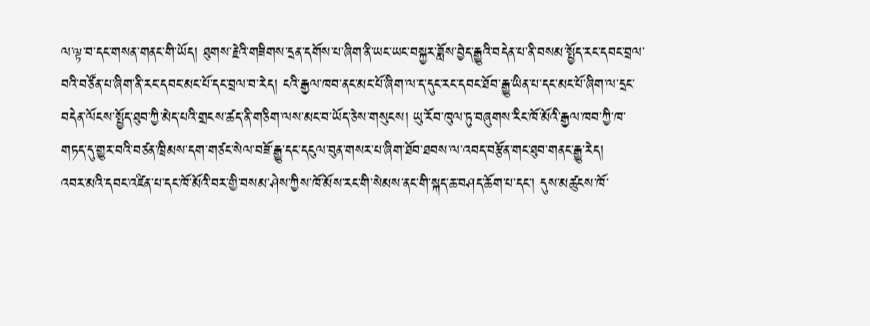ལ་ལྟ་བ་དང་གསན་གནང་གི་ཡོད། ཐུགས་རྗེའི་གཟིགས་དྲན་དགོས་པ་ཞིག་ནི་ཡང་ཡང་བསྐྱར་ཟློས་བྱེད་རྒྱུའི་བདེན་པ་ནི་བསམ་སྤྱོད་རང་དབང་བྲལ་བའི་བཙོན་པ་ཞིག་ནི་རང་དབང་མང་པོ་དང་བྲལ་བ་རེད། ངའི་རྒྱལ་ཁབ་ནང་མང་པོ་ཞིག་ལ་ད་དུང་རང་དབང་ཐོབ་རྒྱུ་ཡིན་པ་དང་མང་པོ་ཞིག་ལ་དྲང་ བདེན་ལོངས་སྤྱོད་ཐུབ་ཀྱི་མེད་པའི་གྲངས་ཚད་ནི་གཅིག་ལས་མང་བ་ཡོད་ཅེས་གསུངས། ཡུ་རོབ་ཁུལ་ཏུ་བཞུགས་རིང་ཁོ་མོའི་རྒྱལ་ཁབ་ཀྱི་ཁ་གཏད་དུ་གྱུར་བའི་བཙན་ཁྲིམས་དག་གཙང་སེལ་བཟོ་རྒྱུ་དང་དངུལ་བུན་གསར་པ་ཞིག་ཐོབ་ཐབས་ལ་འབད་བརྩོན་གང་ཐུབ་གནང་རྒྱུ་རེད།
འབར་མའི་དབང་འཛིན་པ་དང་ཁོ་མོའི་བར་གྱི་བསམ་ཤེས་ཀྱིས་ཁོ་མོས་རང་གི་སེམས་ནང་གི་སྐད་ཆ་བཤད་ཆོག་པ་དང་། དུས་མཚུངས་ཁོ་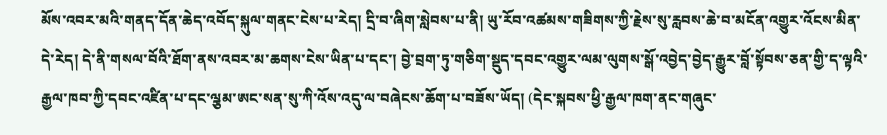མོས་འབར་མའི་གནད་དོན་ཆེད་འབོད་སྐུལ་གནང་ངེས་པ་རེད། དྲི་བ་ཞིག་སླེབས་པ་ནི། ཡུ་རོབ་འཚམས་གཟིགས་ཀྱི་རྗེས་སུ་རླབས་ཆེ་བ་མངོན་འགྱུར་འོངས་མིན་དེ་རེད། དེ་ནི་གསལ་བོའི་ཐོག་ནས་འབར་མ་ཆགས་ངེས་ཡིན་པ་དང་། བྱེ་བྲག་ཏུ་གཅིག་སྡུད་དབང་འགྱུར་ལམ་ལུགས་སྒོ་འབྱེད་བྱེད་རྒྱུར་བློ་སྟོབས་ཅན་གྱི་ད་ལྟའི་རྒྱལ་ཁབ་ཀྱི་དབང་འཛིན་པ་དང་ལྕམ་ཨང་སན་སུ་ཀི་འོས་འདུ་ལ་བཞེངས་ཆོག་པ་བཟོས་ཡོད། (དེང་སྐབས་ཕྱི་རྒྱལ་ཁག་ནང་གཞུང་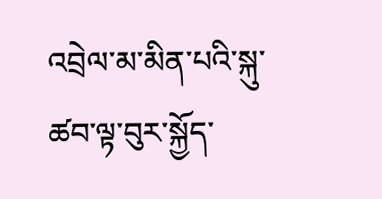འབྲེལ་མ་མིན་པའི་སྐུ་ཚབ་ལྟ་བུར་སྐྱོད་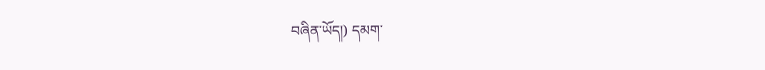བཞིན་ཡོད།) དམག་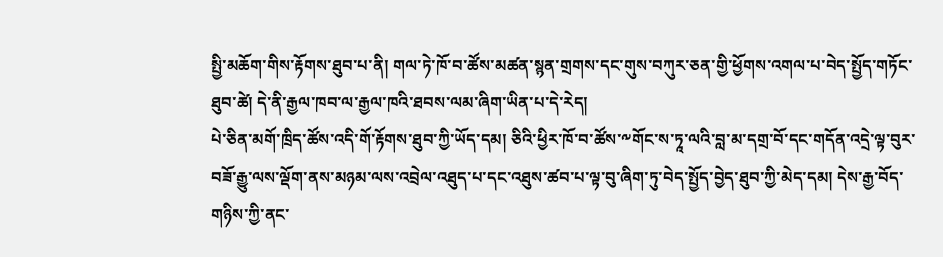སྤྱི་མཆོག་གིས་རྟོགས་ཐུབ་པ་ནི། གལ་ཏེ་ཁོ་བ་ཚོས་མཚན་སྙན་གྲགས་དང་གུས་བཀུར་ཅན་གྱི་ཕྱོགས་འགལ་པ་བེད་སྤྱོད་གཏོང་ཐུབ་ཚེ། དེ་ནི་རྒྱལ་ཁབ་ལ་རྒྱལ་ཁའི་ཐབས་ལམ་ཞིག་ཡིན་པ་དེ་རེད།
པེ་ཅིན་མགོ་ཁྲིད་ཚོས་འདི་གོ་རྟོགས་ཐུབ་ཀྱི་ཡོད་དམ། ཅིའི་ཕྱིར་ཁོ་བ་ཚོས་༸གོང་ས་ཏཱ་ལའི་བླ་མ་དགྲ་བོ་དང་གདོན་འདྲེ་ལྟ་བུར་བཟོ་རྒྱུ་ལས་ལྡོག་ནས་མཉམ་ལས་འབྲེལ་འཐུད་པ་དང་འཐུས་ཚབ་པ་ལྟ་བུ་ཞིག་ཏུ་བེད་སྤྱོད་བྱེད་ཐུབ་ཀྱི་མེད་དམ། དེས་རྒྱ་བོད་གཉིས་ཀྱི་ནང་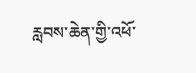རླབས་ཆེན་གྱི་འཕོ་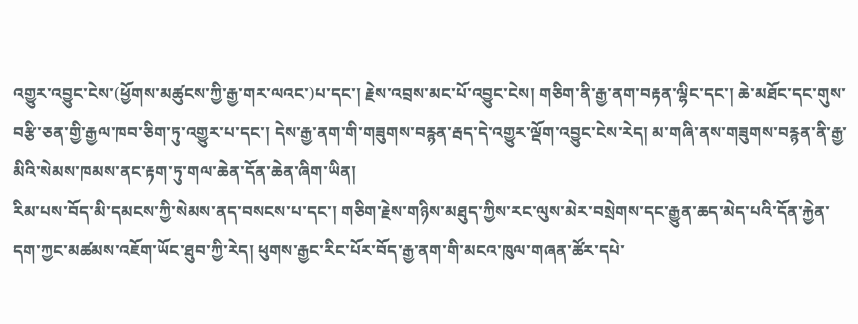འགྱུར་འབྱུང་ངེས་(ཕྱོགས་མཚུངས་ཀྱི་རྒྱ་གར་ལའང་)པ་དང་། རྗེས་འབྲས་མང་པོ་འབྱུང་ངེས། གཅིག་ནི་རྒྱ་ནག་བརྟན་ལྷིང་དང་། ཆེ་མཐོང་དང་གུས་བརྩི་ཅན་གྱི་རྒྱལ་ཁབ་ཅིག་ཏུ་འགྱུར་པ་དང་། དེས་རྒྱ་ནག་གི་གཟུགས་བརྙན་རྦད་དེ་འགྱུར་ལྡོག་འབྱུང་ངེས་རེད། མ་གཞི་ནས་གཟུགས་བརྙན་ནི་རྒྱ་མིའི་སེམས་ཁམས་ནང་རྟག་ཏུ་གལ་ཆེན་དོན་ཆེན་ཞིག་ཡིན།
རིམ་པས་བོད་མི་དམངས་ཀྱི་སེམས་ནད་བསངས་པ་དང་། གཅིག་རྗེས་གཉིས་མཐུད་ཀྱིས་རང་ལུས་མེར་བསྲེགས་དང་རྒྱུན་ཆད་མེད་པའི་དོན་རྐྱེན་དག་ཀྱང་མཚམས་འཇོག་ཡོང་ཐུབ་ཀྱི་རེད། ཕུགས་རྒྱང་རིང་པོར་བོད་རྒྱ་ནག་གི་མངའ་ཁུལ་གཞན་ཚོར་དཔེ་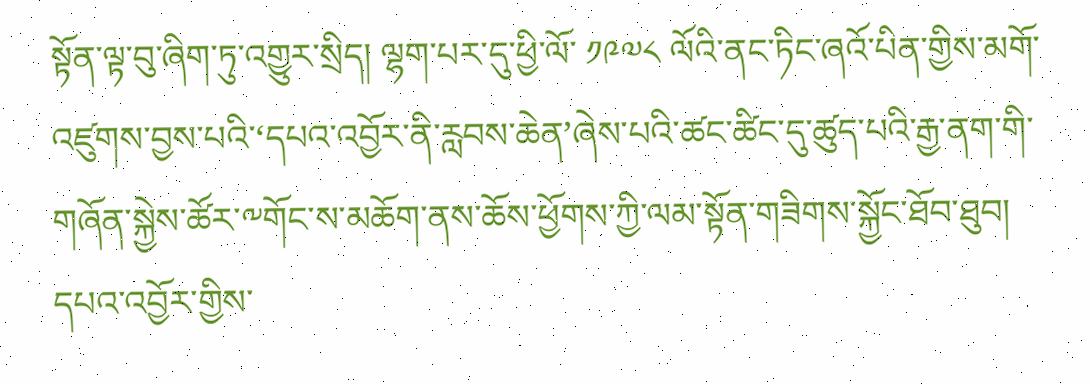སྟོན་ལྟ་བུ་ཞིག་ཏུ་འགྱུར་སྲིད། ལྷག་པར་དུ་ཕྱི་ལོ་ ༡༩༧༨ ལོའི་ནང་ཏིང་ཞའོ་པིན་གྱིས་མགོ་འཛུགས་བྱས་པའི་‘དཔའ་འབྱོར་ནི་རླབས་ཆེན’ཞེས་པའི་ཚང་ཚིང་དུ་ཚུད་པའི་རྒྱ་ནག་གི་གཞོན་སྐྱེས་ཚོར་༸གོང་ས་མཆོག་ནས་ཆོས་ཕྱོགས་ཀྱི་ལམ་སྟོན་གཟིགས་སྐྱོང་ཐོབ་ཐུབ། དཔའ་འབྱོར་གྱིས་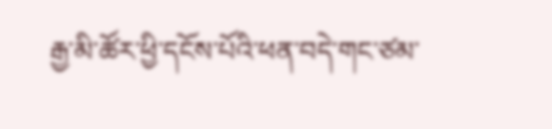རྒྱ་མི་ཚོར་ཕྱི་དངོས་པོའི་ཕན་བདེ་གང་ཙམ་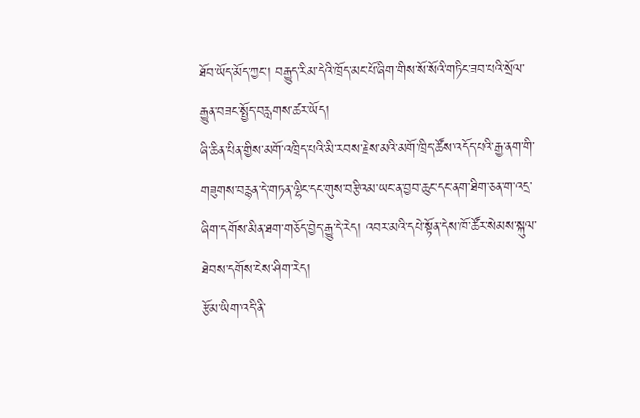ཐོབ་ཡོད་མོད་ཀྱང་། བརྒྱུད་རིམ་དེའི་ཁྲོད་མང་པོ་ཞིག་གིས་སོ་སོའི་གཏིང་ཟབ་པའི་སྲོལ་རྒྱུན་བཟང་སྤྱོད་བརླགས་ཚར་ཡོད།
ཞི་ཆིན་པིན་གྱིས་མགོ་འཁྲིད་པའི་མི་རབས་རྗེས་མའི་མགོ་ཁྲིད་ཚོས་འདོད་པའི་རྒྱ་ནག་གི་གཟུགས་བརྙན་དེ་གཏན་ལྷིང་དང་གུས་བརྩིའམ་ཡང་ན་བྱབ་ཆུང་དང་ནག་ཐིག་ཅན་ག་འདྲ་ཞིག་དགོས་མིན་ཐག་གཅོད་བྱེད་རྒྱུ་དེ་རེད། འབར་མའི་དཔེ་སྟོན་དེས་ཁོ་ཚོར་སེམས་སྐུལ་ཐེབས་དགོས་ངེས་ཤིག་རེད།
རྩོམ་ཡིག་འདི་ནི་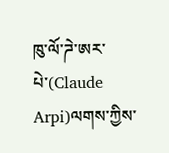ཁུ་ལོ་ཌེ་ཨར་པེ་(Claude Arpi)ལགས་ཀྱིས་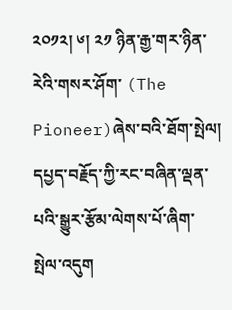༢༠༡༢། ༦། ༢༡ ཉིན་རྒྱ་གར་ཉིན་རེའི་གསར་ཤོག་ (The Pioneer)ཞེས་བའི་ཐོག་སྤེལ།
དཔྱད་བརྗོད་ཀྱི་རང་བཞིན་ལྡན་པའི་སྒྱུར་རྩོམ་ལེགས་པོ་ཞིག་སྤེལ་འདུག